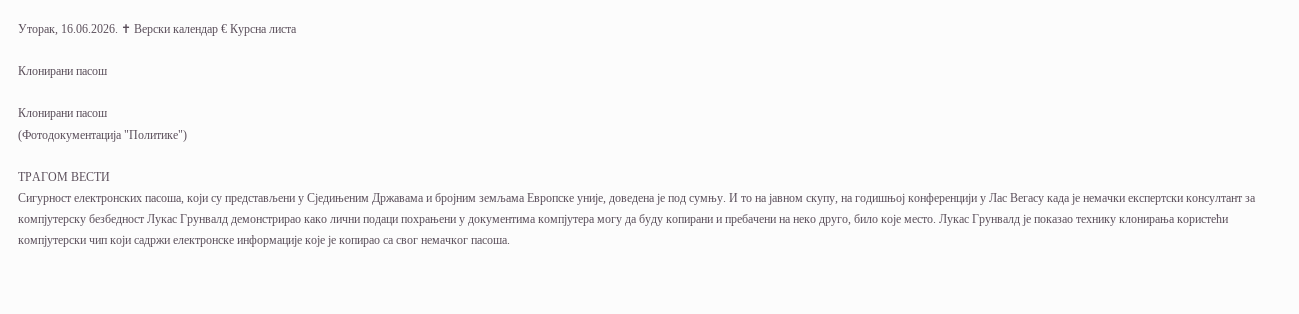Уторак, 16.06.2026. ✝ Верски календар € Курсна листа

Клонирани пасош

Клонирани пасош
(Фотодокументација "Политике")

ТРАГОМ ВЕСТИ
Сигурност електронских пасоша, који су представљени у Сједињеним Државама и бројним земљама Европске уније, доведена је под сумњу. И то на јавном скупу, на годишњој конференцији у Лас Вегасу када је немачки експертски консултант за компјутерску безбедност Лукас Грунвалд демонстрирао како лични подаци похрањени у документима компјутера могу да буду копирани и пребачени на неко друго, било које место. Лукас Грунвалд је показао технику клонирања користећи компјутерски чип који садржи електронске информације које је копирао са свог немачког пасоша.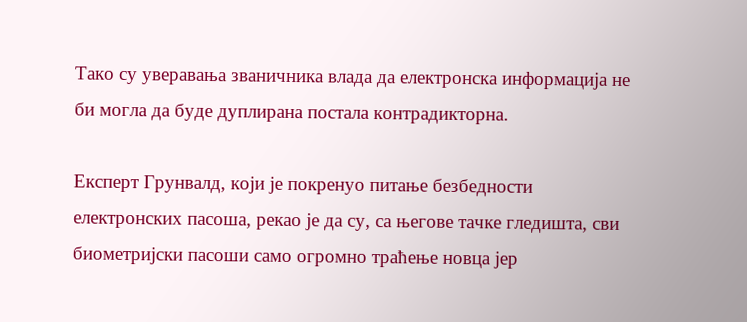Тако су уверавања званичника влада да електронска информација не би могла да буде дуплирана постала контрадикторна.

Експерт Грунвалд, који је покренуо питање безбедности електронских пасоша, рекао је да су, са његове тачке гледишта, сви биометријски пасоши само огромно траћење новца јер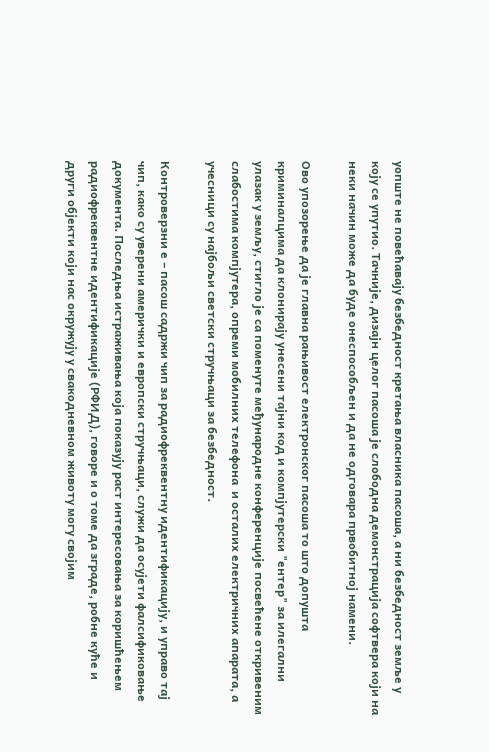уопште не повећавају безбедност кретања власника пасоша, а ни безбедност земље у коју се упутио. Тачније, дизајн целог пасоша је слободна демонстрација софтвера који на неки начин може да буде онеспособљен и да не одговара првобитној намени.

Ово упозорење да је главна рањивост електронског пасоша то што допушта криминалцима да клонирају унесени тајни код и компјутерски "ентер" за илегални улазак у земљу, стигло је са поменуте међународне конференције посвећене откривеним слабостима компјутера, опреми мобилних телефона  и осталих електричних апарата, а учесници су најбољи светски стручњаци за безбедност.

Контроверзни е – пасош садржи чип за радиофреквентну идентификацију, и управо тај чип, како су уверени амерички и европски стручњаци, служи да осујети фалсификовање документа. Последња истраживања која показују раст интересовања за коришћењем радиофреквентне идентификације (РФИД), говоре и о томе да зграде, робне куће и други објекти који нас окружују у свакодневном животу могу својим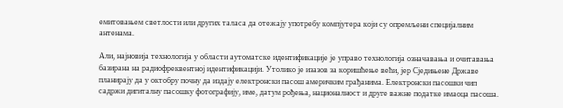емитовањем светлости или других таласа да отежају употребу компјутера који су опремљени специјалним антенама.

Али, најновија технологија у области аутоматске идентификације је управо технологија означавања и очитавања базирана на радиофреквентној идентификацији. Утолико је изазов за коришћење већи, јер Сједињене Државе планирају да у октобру почну да издају електронски пасош америчким грађанима. Електронски пасошки чип садржи дигиталну пасошку фотографију, име, датум рођења, националност и друге важне податке имаоца пасоша.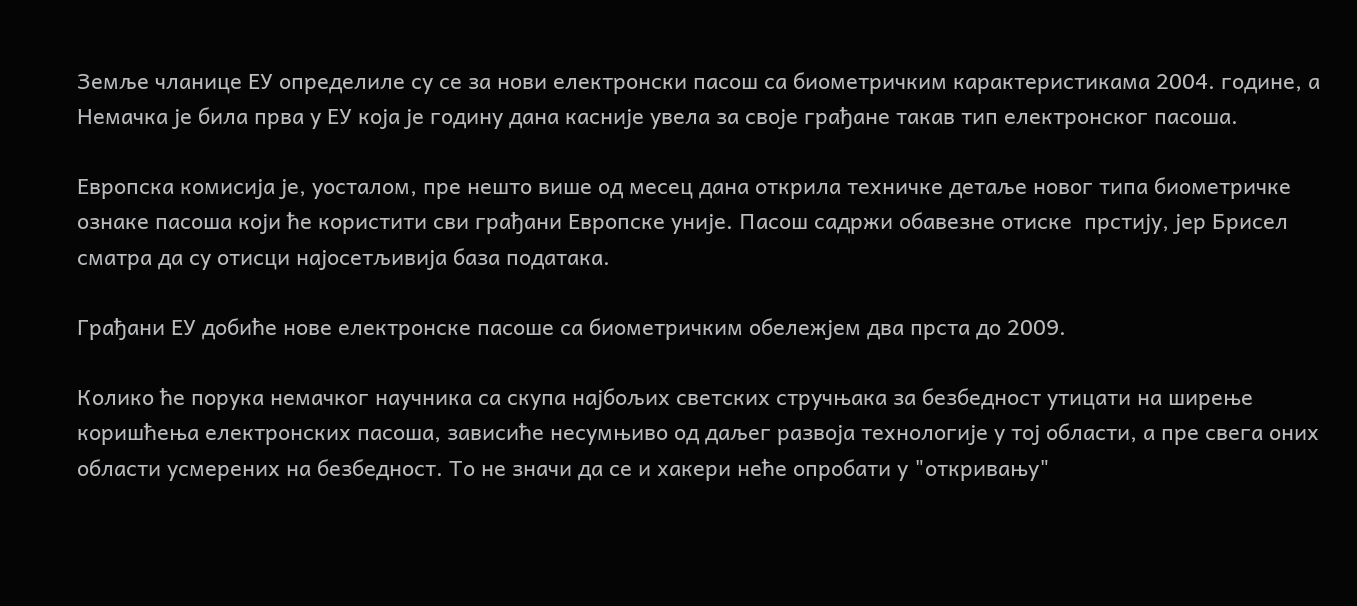Земље чланице ЕУ определиле су се за нови електронски пасош са биометричким карактеристикама 2004. године, а Немачка је била прва у ЕУ која је годину дана касније увела за своје грађане такав тип електронског пасоша.

Европска комисија је, уосталом, пре нешто више од месец дана открила техничке детаље новог типа биометричке ознаке пасоша који ће користити сви грађани Европске уније. Пасош садржи обавезне отиске  прстију, јер Брисел сматра да су отисци најосетљивија база података.

Грађани ЕУ добиће нове електронске пасоше са биометричким обележјем два прста до 2009.

Колико ће порука немачког научника са скупа најбољих светских стручњака за безбедност утицати на ширење коришћења електронских пасоша, зависиће несумњиво од даљег развоја технологије у тој области, а пре свега оних области усмерених на безбедност. То не значи да се и хакери неће опробати у "откривању"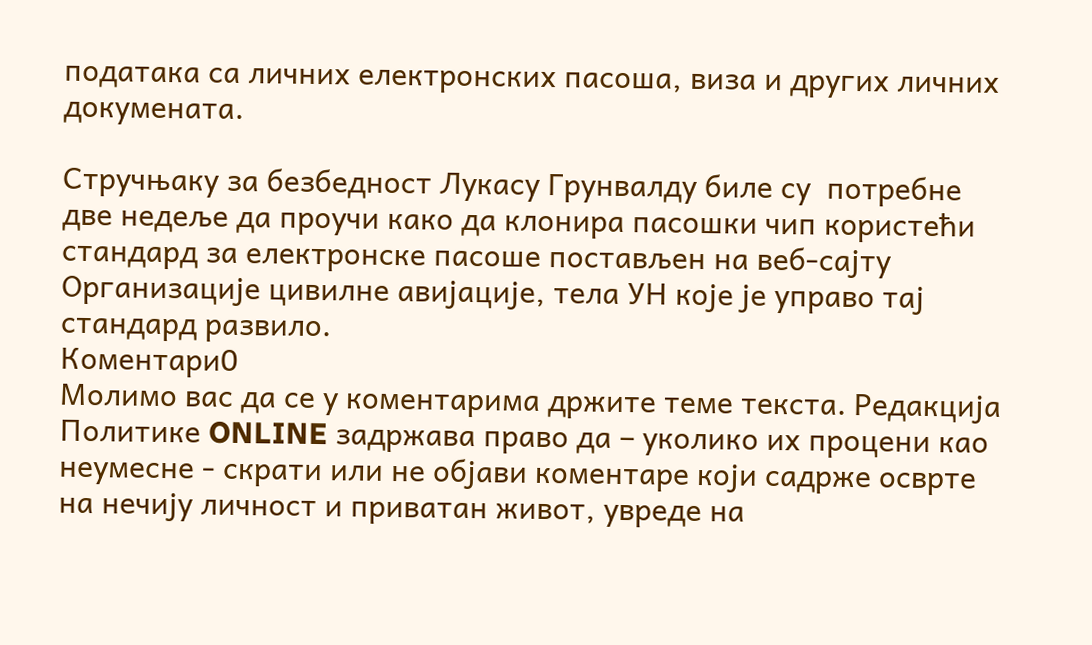података са личних електронских пасоша, виза и других личних докумената.

Стручњаку за безбедност Лукасу Грунвалду биле су  потребне две недеље да проучи како да клонира пасошки чип користећи стандард за електронске пасоше постављен на веб-сајту Организације цивилне авијације, тела УН које је управо тај стандард развило.
Коментари0
Молимо вас да се у коментарима држите теме текста. Редакција Политике ONLINE задржава право да – уколико их процени као неумесне - скрати или не објави коментаре који садрже осврте на нечију личност и приватан живот, увреде на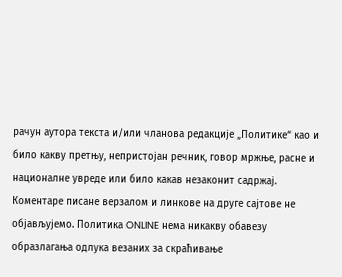рачун аутора текста и/или чланова редакције „Политике“ као и било какву претњу, непристојан речник, говор мржње, расне и националне увреде или било какав незаконит садржај. Коментаре писане верзалом и линкове на друге сајтове не објављујемо. Политика ONLINE нема никакву обавезу образлагања одлука везаних за скраћивање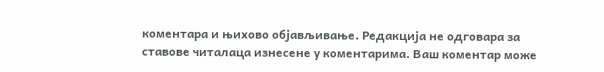коментара и њихово објављивање. Редакција не одговара за ставове читалаца изнесене у коментарима. Ваш коментар може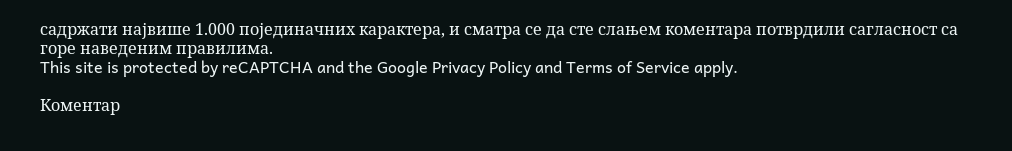садржати највише 1.000 појединачних карактера, и сматра се да сте слањем коментара потврдили сагласност са горе наведеним правилима.
This site is protected by reCAPTCHA and the Google Privacy Policy and Terms of Service apply.

Комeнтар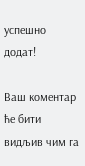успeшно додат!

Ваш комeнтар ћe бити видљив чим га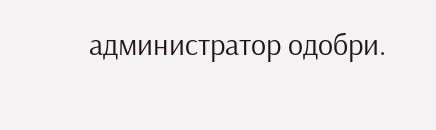администратор одобри.